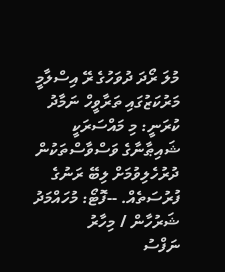މުލަ ރޯދަ ދުވަހުގެ ރޭ އިސްލާމީ މަރުކަޒުގައި ތަރާވީހް ނަމާދު ކުރަނީ: މި މައްސަރަކީ ޝައިޠާނާގެ ވަސްވާސްތަކުން ދުރުހެލިވުމަށް ލިބޭ ރަނުގެ ފުރުސަތެއް. --ފޮޓޯ: މުހައްމަދު ޝަރުހާން / މިހާރު
ނަފްސު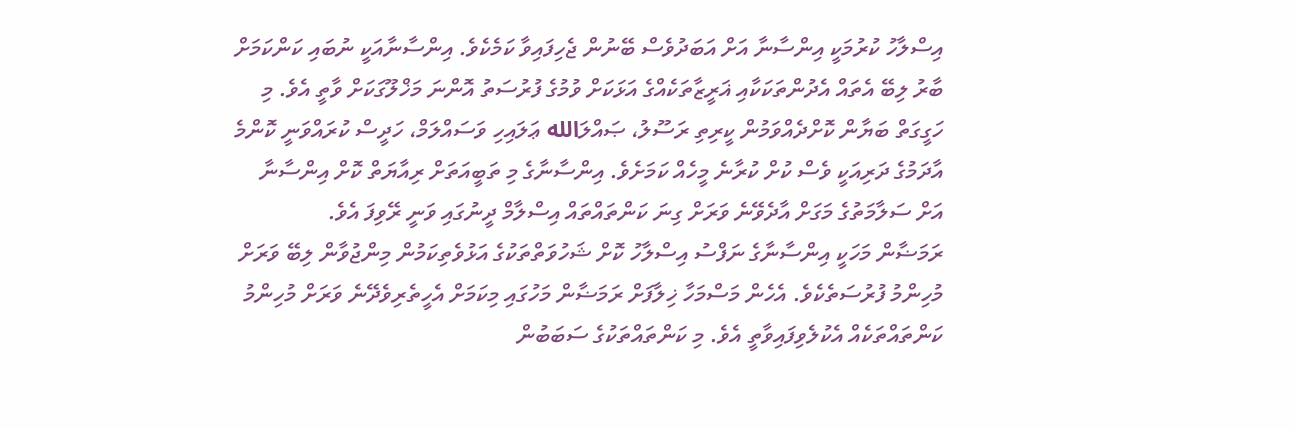އިސްލާހު ކުރުމަކީ އިންސާނާ އަށް އަބަދުވެސް ބޭނުން ޖެހިފައިވާ ކަމެކެވެ. އިންސާނާއަކީ ނުބައި ކަންކަމަށް ބާރު ލިބޭ އެތައް އެދުންތަކަކާއި ޣަރީޒާތަކެއްގެ އަޅަކަށް ވުމުގެ ފުރުސަތު އޮންނަ މަޚްލޫގަކަށް ވާތީ އެވެ. މި ހަގީގަތް ބަޔާން ކޮށްދެއްވަމުން ކީރިތި ރަސޫލު، ޞައްލަالله ޢަލައިހި ވަސައްލަމް، ހަދީސް ކުރައްވަނީ ކޮންމެ އާދަމުގެ ދަރިއަކީ ވެސް ކުށް ކުރާނެ މީހެއް ކަމަށެވެ. އިންސާނާގެ މި ތަބީއަތަށް ރިއާޔަތް ކޮށް އިންސާނާ އަށް ސަލާމަތުގެ މަގަށް އާދެވޭނެ ވަރަށް ގިނަ ކަންތައްތައް އިސްލާމް ދީނުގައި ވަނީ ރޭވިފަ އެވެ.
ރަމަޟާން މަހަކީ އިންސާނާގެ ނަފްސު އިސްލާހު ކޮށް ޝަހުވަތްތަކުގެ އަޅުވެތިކަމުން މިންޖުވާން ލިބޭ ވަރަށް މުހިންމު ފުރުސަތެކެވެ. އެހެން މަސްމަހާ ޚިލާފަށް ރަމަޟާން މަހުގައި މިކަމަށް އެހީތެރިވެދޭނެ ވަރަށް މުހިންމު ކަންތައްތަކެއް އެކުލެވިފައިވާތީ އެވެ. މި ކަންތައްތަކުގެ ސަބަބުން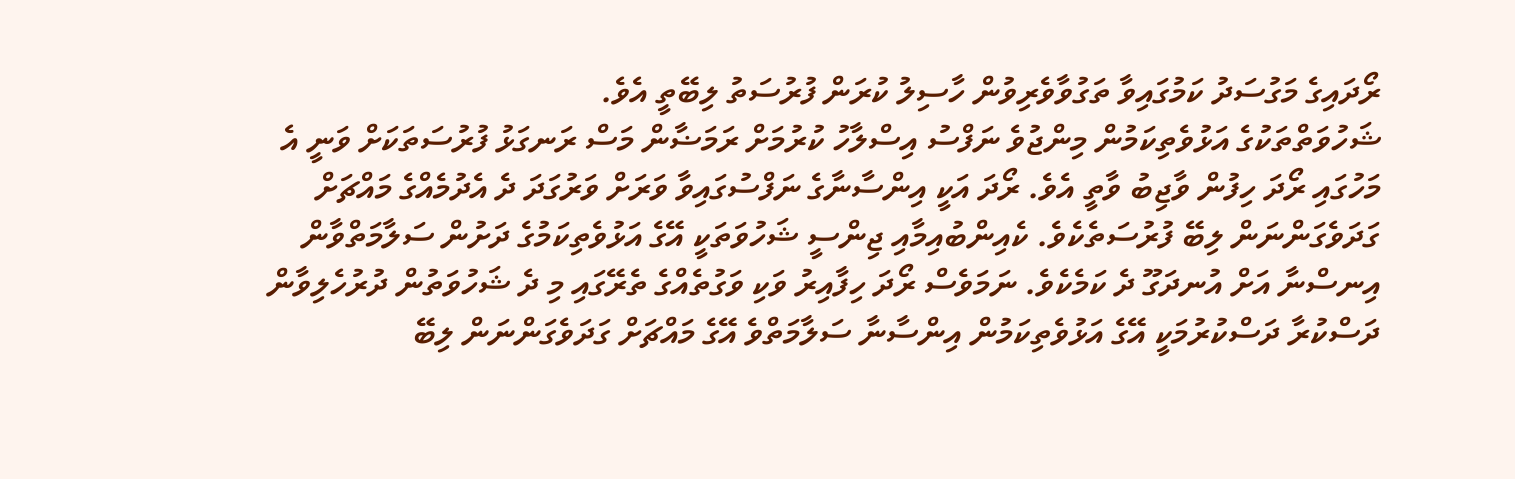ރޯދައިގެ މަގުސަދު ކަމުގައިވާ ތަގުވާވެރިވުން ހާސިލު ކުރަން ފުރުސަތު ލިބޭތީ އެވެ.
ޝަހުވަތްތަކުގެ އަޅުވެތިކަމުން މިންޖުވެ ނަފްސު އިސްލާހު ކުރުމަށް ރަމަޟާން މަސް ރަނގަޅު ފުރުސަތަކަށް ވަނީ އެ މަހުގައި ރޯދަ ހިފުން ވާޖިބު ވާތީ އެވެ. ރޯދަ އަކީ އިންސާނާގެ ނަފްސުގައިވާ ވަރަށް ވަރުގަދަ ދެ އެދުމެއްގެ މައްޗަށް ގަދަވެގަންނަން ލިބޭ ފުރުސަތެކެވެ. ކެއިންބުއިމާއި ޖިންސީ ޝަހުވަތަކީ އޭގެ އަޅުވެތިކަމުގެ ދަށުން ސަލާމަތްވާން އިނސްނާ އަށް އުނދަގޫ ދެ ކަމެކެވެ. ނަމަވެސް ރޯދަ ހިފާއިރު ވަކި ވަގުތެއްގެ ތެރޭގައި މި ދެ ޝަހުވަތުން ދުރުހެލިވާން ދަސްކުރާ ދަސްކުރުމަކީ އޭގެ އަޅުވެތިކަމުން އިންސާނާ ސަލާމަތްވެ އޭގެ މައްޗަށް ގަދަވެގަންނަން ލިބޭ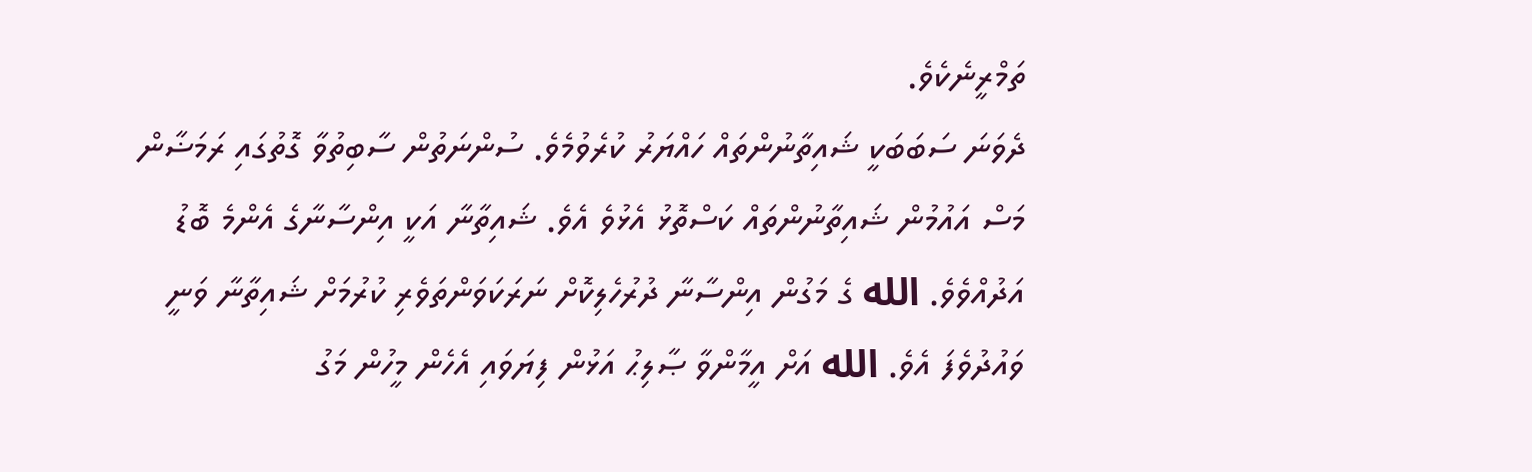ތަމްރީނެކެވެ.
ދެވަނަ ސަބަބަކީ ޝައިތާނުންތައް ހައްޔަރު ކުރެވުމެވެ. ސުންނަތުން ސާބިތުވާ ގޮތުގައި ރަމަޟާން މަސް އައުމުން ޝައިތާނުންތައް ކަސްތޮޅު އެޅުވެ އެވެ. ޝައިތާނާ އަކީ އިންސާނާގެ އެންމެ ބޮޑު އަދުއްވެވެ. الله ގެ މަގުން އިންސާނާ ދުރުހެލިކޮށް ނަރަކަވަންތަވެރި ކުރުމަށް ޝައިތާނާ ވަނީ ވައުދުވެފަ އެވެ. الله އަށް އީމާންވާ ޞާލިޙު އަޅުން ފިޔަވައި އެހެން މީހުން މަގު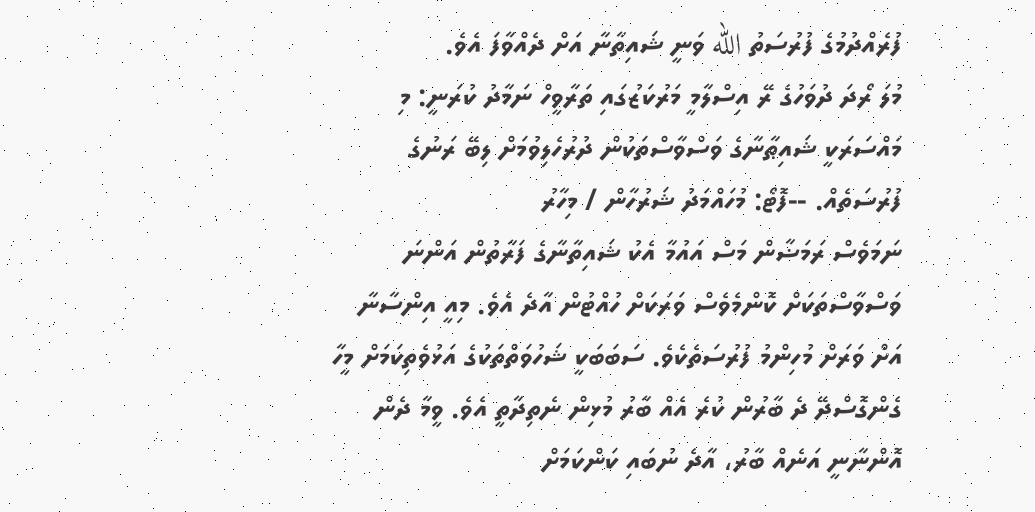ފުރެއްދުމުގެ ފުރުސަތު الله ވަނީ ޝައިތާނާ އަށް ދެއްވާފަ އެވެ.
މުލަ ރޯދަ ދުވަހުގެ ރޭ އިސްލާމީ މަރުކަޒުގައި ތަރާވީހް ނަމާދު ކުރަނީ: މި މައްސަރަކީ ޝައިޠާނާގެ ވަސްވާސްތަކުން ދުރުހެލިވުމަށް ލިބޭ ރަނުގެ ފުރުސަތެއް. --ފޮޓޯ: މުހައްމަދު ޝަރުހާން / މިހާރު
ނަމަވެސް ރަމަޟާން މަސް އައުމާ އެކު ޝައިތާނާގެ ފަރާތުން އަންނަ ވަސްވާސްތަކަށް ކޮންމެވެސް ވަރަކަށް ހުއްޓުން އާދެ އެވެ. މިއީ އިންސާނާ އަށް ވަރަށް މުހިންމު ފުރުސަތެކެވެ. ސަބަބަކީ ޝަހުވަތްތަކުގެ އަޅުވެތިކަމަށް މީހާ ގެންގޮސްދޭ ދެ ބާރުން ކުރެ އެއް ބާރު މުޅިން ނެތިދާތީ އެވެ. ވީމާ ދެން އޮންނާނީ އަނެއް ބާރު، އާދެ ނުބައި ކަންކަމަށް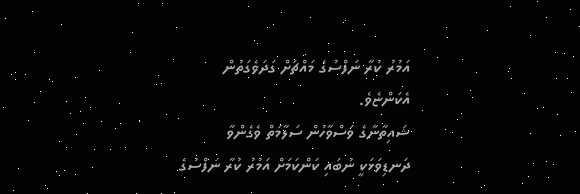އަމުރު ކުރާ ނަފްސުގެ މައްޗަށް ގަދަވެގަތުން އެކަންޏެވެ.
ޝައިތާނާގެ ވަސްވާހުން ސަލާމަތް ވެގެންވާ ދަނޑިވަޅަކީ ނުބައި ކަންކަމަށް އަމުރު ކުރާ ނަފްސުގެ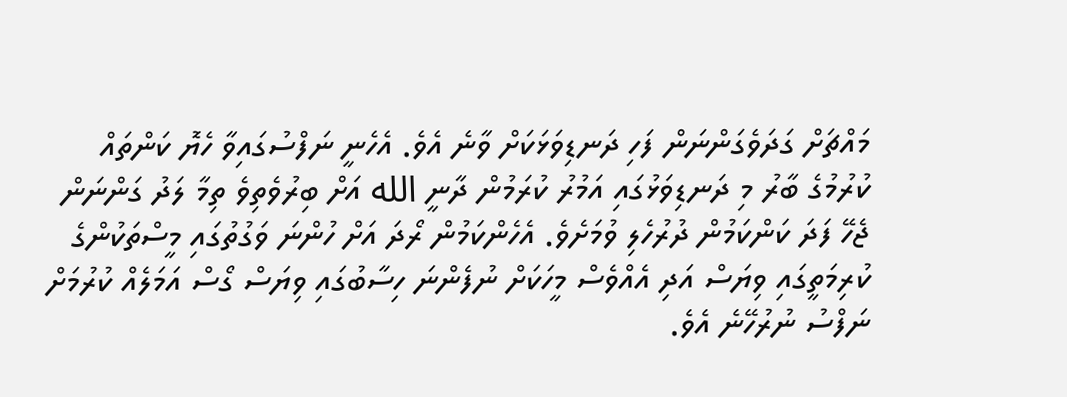މައްޗަށް ގަދަވެގަންނަން ފަހި ދަނޑިވަޅަކަށް ވާނެ އެވެ. އެހެނީ ނަފްސުގައިވާ ހެޔޮ ކަންތައް ކުރުމުގެ ބާރު މި ދަނޑިވަޅުގައި އަމުރު ކުރަމުން ދާނީ الله އަށް ބިރުވެތިވެ ތިމާ ލަދު ގަންނަން ޖެހޭ ފަދަ ކަންކަމުން ދުރުހެލި ވުމަށެވެ. އެހެންކަމުން ރޯދަ އަށް ހުންނަ ވަގުތުގައި މީސްތަކުންގެ ކުރިމަތީގައި ވިޔަސް އަދި އެއްވެސް މީހަކަށް ނުފެންނަ ހިސާބުގައި ވިޔަސް ގޯސް އަމަލެއް ކުރުމަށް ނަފްސު ނުރުހޭނެ އެވެ.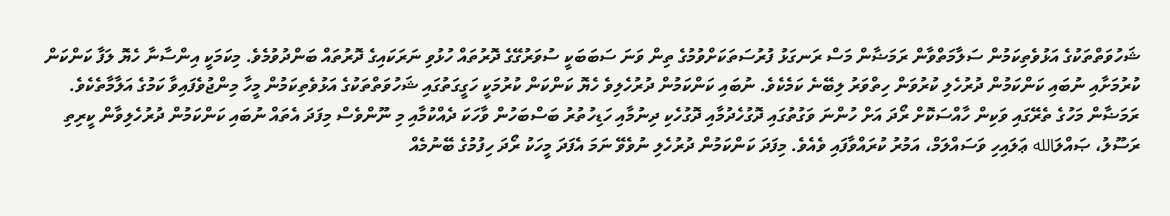ޝަހުވަތްތަކުގެ އަޅުވެތިކަމުން ސަލާމަތްވާން ރަމަޟާން މަސް ރަނގަޅު ފުރުސަތަކަށްވުމުގެ ތިން ވަނަ ސަބަބަކީ ސުވަރުގޭގެ ދޮރުތައް ހުޅުވި ނަރަކައިގެ ދޮރުތައް ބަންދުވުމެވެ. މިކަމަކީ އިންސާނާ ހެޔޮ ލަފާ ކަންކަން ކުރުމަށާއި ނުބައި ކަންކަމުން ދުރުހެލި ކުރުވަން ހިތްވަރު ލިބޭނެ ކަމެކެވެ. ނުބައި ކަންކަމުން ދުރުހެލިވެ ހެޔޮ ކަންކަން ކުރުމަކީ ހަގީގަތުގައި ޝަހުވަތްތަކުގެ އަޅުވެތިކަމުން މީހާ މިންޖުވެފައިވާ ކަމުގެ އަލާމާތެކެވެ. ރަމަޟާން މަހުގެ ތެރޭގައި ވަކިން ހާއްސަކޮށް ރޯދަ އަށް ހުންނަ ވަގުތުގައި ދޮގުހެދުމާއި ދޮގުހެކި ދިނުމާއި ހަޑިހުތުރު ބަސްބަހުން ވާހަކަ ދެއްކުމާއި މި ނޫންވެސް މިފަދަ އެތައް ނުބައި ކަންކަމުން ދުރުހެލިވާން ކީރިތި ރަސޫލު، ޞައްލަالله ޢަލައިހި ވަސައްލަމް، އަމުރު ކުރައްވާފައި ވެއެވެ. މިފަދަ ކަންކަމުން ދުރުހެލި ނުވެވޭ ނަމަ އެފަދަ މީހަކު ރޯދަ ހިފުމުގެ ބޭނުމެއް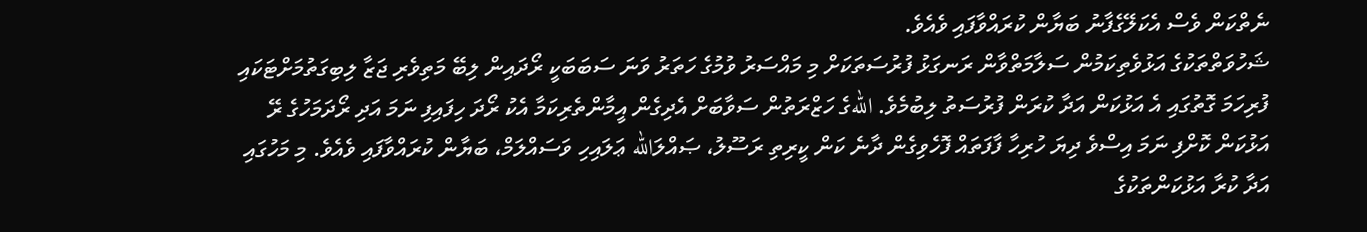ނެތްކަން ވެސް އެކަލޭގެފާނު ބަޔާން ކުރައްވާފައި ވެއެވެ.
ޝަހުވަތްތަކުގެ އަޅުވެތިކަމުން ސަލާމަތްވާން ރަނގަޅު ފުރުސަތަކަށް މި މައްސަރު ވުމުގެ ހަތަރު ވަނަ ސަބަބަކީ ރޯދައިން ލިބޭ މަތިވެރި ޖަޒާ ލިބިގަތުމަށްޓަކައި ފުރިހަމަ ގޮތުގައި އެ އަޅުކަން އަދާ ކުރަން ފުރުސަތު ލިބުމެވެ. اللهގެ ހަޒްރަތުން ސަވާބަށް އެދިގެން އީމާންތެރިކަމާ އެކު ރޯދަ ހިފައިފި ނަމަ އަދި ރޯދަމަހުގެ ރޭ އަޅުކަން ކޮށްފި ނަމަ އިސްވެ ދިޔަ ހުރިހާ ފާފަތައް ފޮހެވިގެން ދާނެ ކަން ކީރިތި ރަސޫލު، ޞައްލަالله ޢަލައިހި ވަސައްލަމް، ބަޔާން ކުރައްވާފައި ވެއެވެ. މި މަހުގައި އަދާ ކުރާ އަޅުކަންތަކުގެ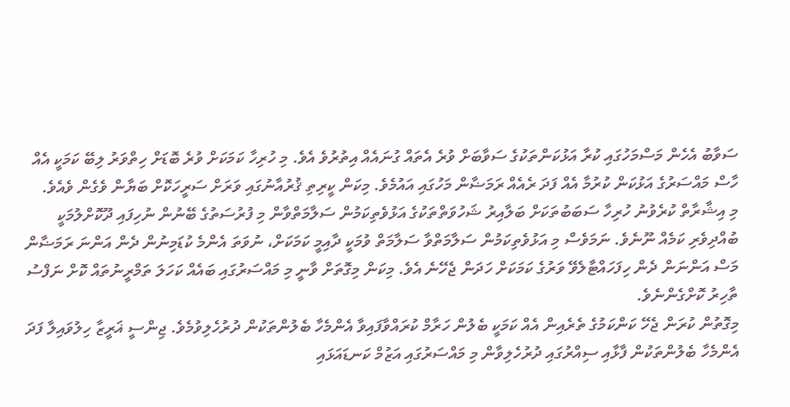ސަވާބު އެހެން މަސްމަހުގައި ކުރާ އަޅުކަންތަކުގެ ސަވާބަށް ވުރެ އެތައް ގުނައެއް އިތުރުވެ އެވެ. މި ހުރިހާ ކަމަކަށް ވުރެ ބޮޑަށް ހިތްވަރު ލިބޭ ކަމަކީ އެއް ހާސް މައްސަރުގެ އަޅުކަން ކުރުމާ އެއް ފަދަ ރެއެއް ރަމަޟާން މަހުގައި އައުމެވެ. މިކަން ކީރިތި ޤުރުއާނުގައި ވަރަށް ސަރީހަކޮށް ބަޔާން ވެގެން ވެއެވެ.
މި އިޝާރާތް ކުރެވުނު ހުރިހާ ސަބަބުތަކަށް ބަލާއިރު ޝަހުވަތްތަކުގެ އަޅުވެތިކަމުން ސަލާމަތްވާން މި ފުރުސަތުގެ ބޭނުން ނުހިފައި ދޫކޮށްލުމަކީ ބުއްދިވެރި ކަމެއް ނޫނެވެ. ނަމަވެސް މި އަޅުވެތިކަމުން ސަލާމަތްވާ ސަލާމަތް ވުމަކީ ދާއިމީ ކަމަކަށް، ނުވަތަ އެންމެ ކުޑަމިނުން ދެން އަންނަ ރަމަޟާން މަސް އަންނަން ދެން ހިފަހައްޓާލެވޭ ވަރުގެ ކަމަކަށް ހަދަން ޖެހޭނެ އެވެ. މިކަން މިގޮތަށް ވާނީ މި މައްސަރުގައި ބައެއް ކަހަލަ ތަމްރީނުތައް ކޮށް ނަފްސު ތާހިރު ކޮށްގެންނެވެ.
މިގޮތުން ކުރަން ޖެހޭ ކަންކަމުގެ ތެރެއިން އެއް ކަމަކީ ބެލުން ހަރާމް ކުރައްވާފައިވާ އެންމެހާ ބެލުންތަކުން ދުރުހެލިވުމެވެ. ޖިންސީ ޣަރީޒާ ހިލުވައިލާ ފަދަ އެންމެހާ ބެލުންތަކުން ފާޅާއި ސިއްރުގައި ދުރުހެލިވާން މި މައްސަރުގައި އަޒުމް ކަނޑައަޅައި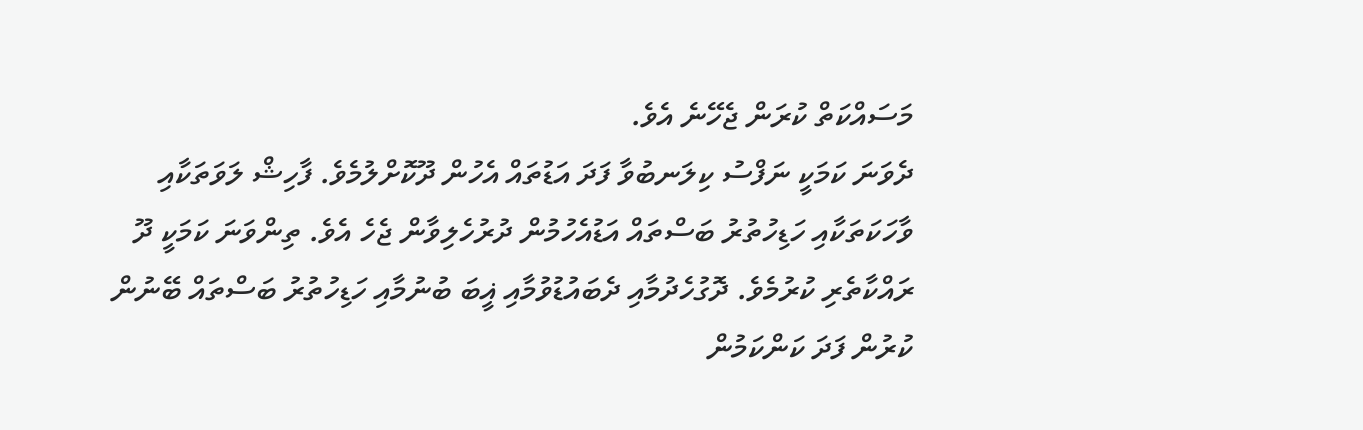މަސައްކަތް ކުރަން ޖެހޭނެ އެވެ.
ދެވަނަ ކަމަކީ ނަފްސު ކިލަނބުވާ ފަދަ އަޑުތައް އެހުން ދޫކޮށްލުމެވެ. ފާހިޝް ލަވަތަކާއި ވާހަކަތަކާއި ހަޑިހުތުރު ބަސްތައް އަޑުއެހުމުން ދުރުހެލިވާން ޖެހެ އެވެ. ތިންވަނަ ކަމަކީ ދޫ ރައްކާތެރި ކުރުމެވެ. ދޮގުހެދުމާއި ދެބައުޑުވުމާއި ޣީބަ ބުނުމާއި ހަޑިހުތުރު ބަސްތައް ބޭނުން ކުރުން ފަދަ ކަންކަމުން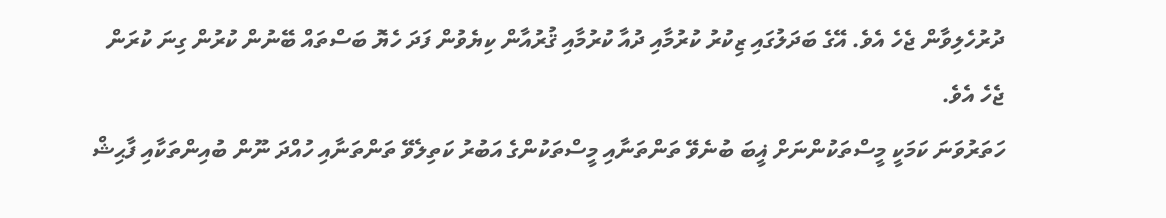ދުރުހެލިވާން ޖެހެ އެވެ. އޭގެ ބަދަލުގައި ޒިކުރު ކުރުމާއި ދުއާ ކުރުމާއި ޤުރުއާން ކިޔެވުން ފަދަ ހެޔޮ ބަސްތައް ބޭނުން ކުރުން ގިނަ ކުރަން ޖެހެ އެވެ.
ހަތަރުވަނަ ކަމަކީ މީސްތަކުންނަށް ޣީބަ ބުނެވޭ ތަންތަނާއި މީސްތަކުންގެ އަބުރު ކަތިލެވޭ ތަންތަނާއި ހުއްދަ ނޫން ބުއިންތަކާއި ފާޙިޝް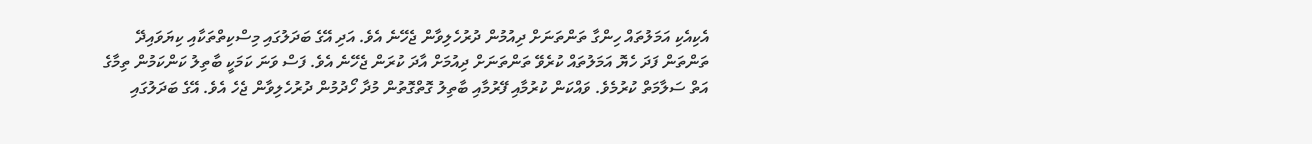އެކިއެކި އަމަލުތައް ހިންގާ ތަންތަނަށް ދިއުމުން ދުރުހެލިވާން ޖެހޭނެ އެވެ. އަދި އޭގެ ބަދަލުގައި މިސްކިތްތަކާއި ކިޔަވައިދޭ ތަންތަން ފަދަ ހެޔޮ އަމަލުތައް ކުރެވޭ ތަންތަނަށް ދިއުމަށް އާދަ ކުރަން ޖެހޭނެ އެވެ. ފަސް ވަނަ ކަމަކީ ބާތިލު ކަންކަމުން ތިމާގެ އަތް ސަލާމަތް ކުރުމެވެ. ވައްކަން ކުރުމާއި ފޭރުމާއި ބާތިލު ގޮތްގޮތުން މުދާ ހޯދުމުން ދުރުހެލިވާން ޖެހެ އެވެ. އޭގެ ބަދަލުގައި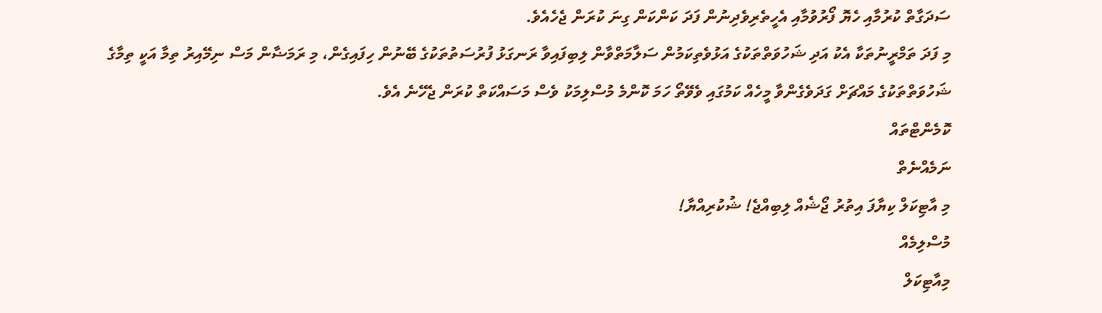ސަދަގާތް ކުރުމާއި ހެޔޮ ފޯރުވުމާއި އެހީތެރިވެދިނުން ފަދަ ކަންކަން ގިނަ ކުރަން ޖެހެއެވެ.
މި ފަދަ ތަމްރީނުތަކާ އެކު އަދި ޝަހުވަތްތަކުގެ އަޅުވެތިކަމުން ސަލާމަތްވާން ލިބިފައިވާ ރަނގަޅު ފުރުސަތުތަކުގެ ބޭނުން ހިފައިގެން، މި ރަމަޟާން މަސް ނިމޭއިރު ތިމާ އަކީ ތިމާގެ ޝަހުވަތްތަކުގެ މައްޗަށް ގަދަވެގެންވާ މީހެއް ކަމުގައި ވެވޭތޯ ހަމަ ކޮންމެ މުސްލިމަކު ވެސް މަސައްކަތް ކުރަން ޖެހޭނެ އެވެ.
ކޮމެންޓްތައް
ނަމެއްނެތް
މި އާޓިކަލް ކިޔާފަ އިތުރު ޖޯޝެއް ލިބިއްޖެ! ޝުކުރިއްޔާ!
މުސްލިމެއް
މިއާޓިކަލް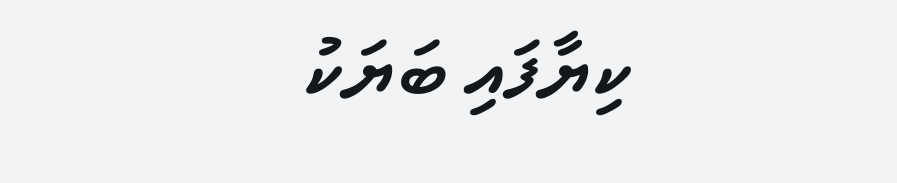ކިޔާފައި ބަޔަކު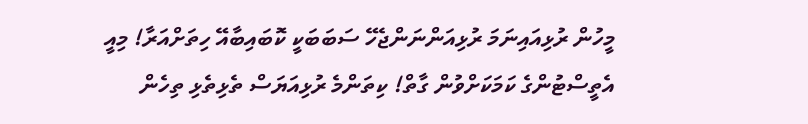މީހުން ރުޅިއައިނަމަ ރުޅިއަންނަންޖެހޭ ސަބަބަކީ ކޮބައިބާއޭ ހިތަށްއަރާ! މިއީ އެތީސްޓުންގެ ކަމަކަށްވުން ގާތް! ކިތަންމެ ރުޅިއަޔަސް ތެޅިތެޅި ތިހެން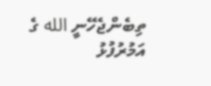ތިބެންޖެހޭނީ الله ގެ އަމުރުފުޅު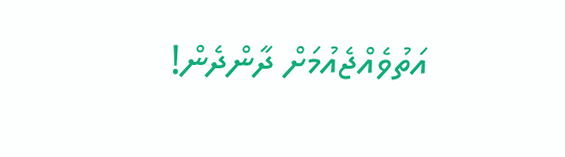އަތުވެއްޖެއުމަށް ދާންދެން!